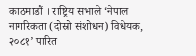काठमाडौं । राष्ट्रिय सभाले ‘नेपाल नागरिकता (दोस्रो संशोधन) विधेयक, २०८१’ पारित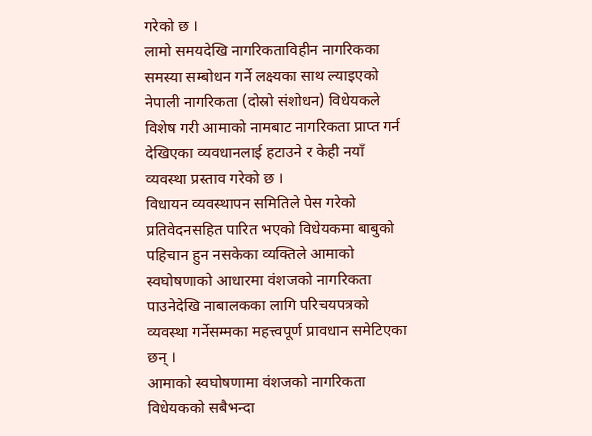गरेको छ ।
लामो समयदेखि नागरिकताविहीन नागरिकका समस्या सम्बोधन गर्ने लक्ष्यका साथ ल्याइएको नेपाली नागरिकता (दोस्रो संशोधन) विधेयकले विशेष गरी आमाको नामबाट नागरिकता प्राप्त गर्न देखिएका व्यवधानलाई हटाउने र केही नयाँ व्यवस्था प्रस्ताव गरेको छ ।
विधायन व्यवस्थापन समितिले पेस गरेको प्रतिवेदनसहित पारित भएको विधेयकमा बाबुको पहिचान हुन नसकेका व्यक्तिले आमाको स्वघोषणाको आधारमा वंशजको नागरिकता पाउनेदेखि नाबालकका लागि परिचयपत्रको व्यवस्था गर्नेसम्मका महत्त्वपूर्ण प्रावधान समेटिएका छन् ।
आमाको स्वघोषणामा वंशजको नागरिकता
विधेयकको सबैभन्दा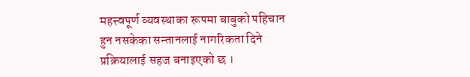महत्त्वपूर्ण व्यवस्थाका रूपमा बाबुको पहिचान हुन नसकेका सन्तानलाई नागरिकता दिने प्रक्रियालाई सहज बनाइएको छ ।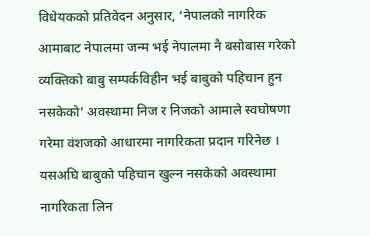विधेयकको प्रतिवेदन अनुसार, ‘नेपालको नागरिक आमाबाट नेपालमा जन्म भई नेपालमा नै बसोबास गरेको व्यक्तिको बाबु सम्पर्कविहीन भई बाबुको पहिचान हुन नसकेको’ अवस्थामा निज र निजको आमाले स्वघोषणा गरेमा वंशजको आधारमा नागरिकता प्रदान गरिनेछ ।
यसअघि बाबुको पहिचान खुल्न नसकेको अवस्थामा नागरिकता लिन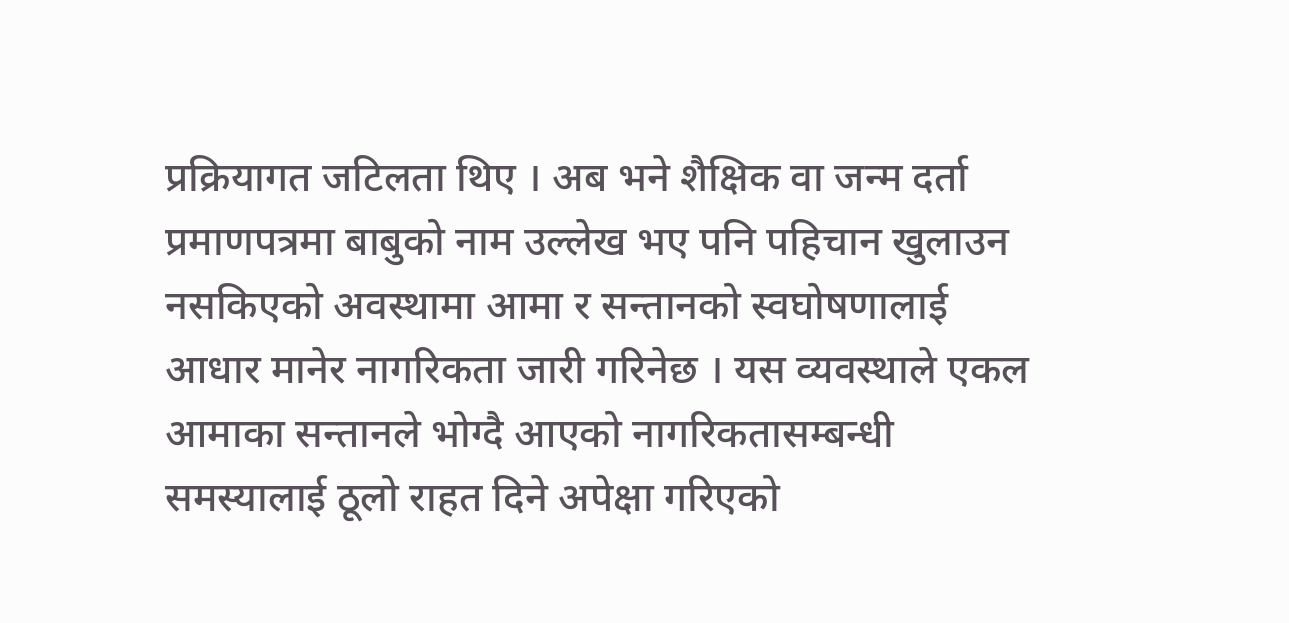प्रक्रियागत जटिलता थिए । अब भने शैक्षिक वा जन्म दर्ता प्रमाणपत्रमा बाबुको नाम उल्लेख भए पनि पहिचान खुलाउन नसकिएको अवस्थामा आमा र सन्तानको स्वघोषणालाई आधार मानेर नागरिकता जारी गरिनेछ । यस व्यवस्थाले एकल आमाका सन्तानले भोग्दै आएको नागरिकतासम्बन्धी समस्यालाई ठूलो राहत दिने अपेक्षा गरिएको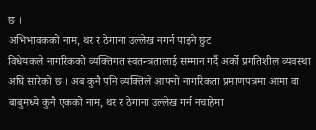छ ।
अभिभावकको नाम, थर र ठेगाना उल्लेख नगर्न पाइने छुट
विधेयकले नागरिकको व्यक्तिगत स्वतन्त्रतालाई सम्मान गर्दै अर्को प्रगतिशील व्यवस्था अघि सारेको छ । अब कुनै पनि व्यक्तिले आफ्नो नागरिकता प्रमाणपत्रमा आमा वा बाबुमध्ये कुनै एकको नाम, थर र ठेगाना उल्लेख गर्न नचाहेमा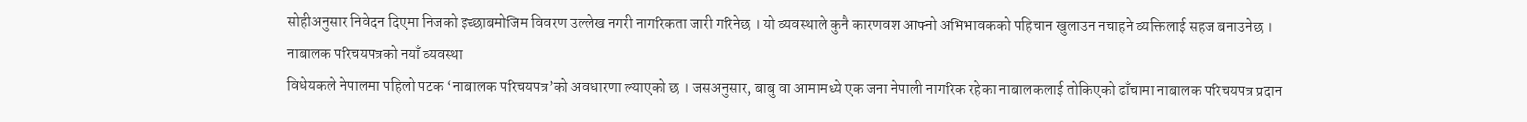सोहीअनुसार निवेदन दिएमा निजको इच्छाबमोजिम विवरण उल्लेख नगरी नागरिकता जारी गरिनेछ । यो व्यवस्थाले कुनै कारणवश आफ्नो अभिभावकको पहिचान खुलाउन नचाहने व्यक्तिलाई सहज बनाउनेछ ।
नाबालक परिचयपत्रको नयाँ व्यवस्था
विधेयकले नेपालमा पहिलो पटक ‘नाबालक परिचयपत्र’को अवधारणा ल्याएको छ । जसअनुसार, बाबु वा आमामध्ये एक जना नेपाली नागरिक रहेका नाबालकलाई तोकिएको ढाँचामा नाबालक परिचयपत्र प्रदान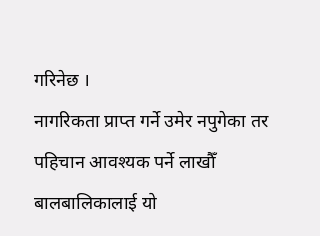गरिनेछ ।
नागरिकता प्राप्त गर्ने उमेर नपुगेका तर पहिचान आवश्यक पर्ने लाखौँ बालबालिकालाई यो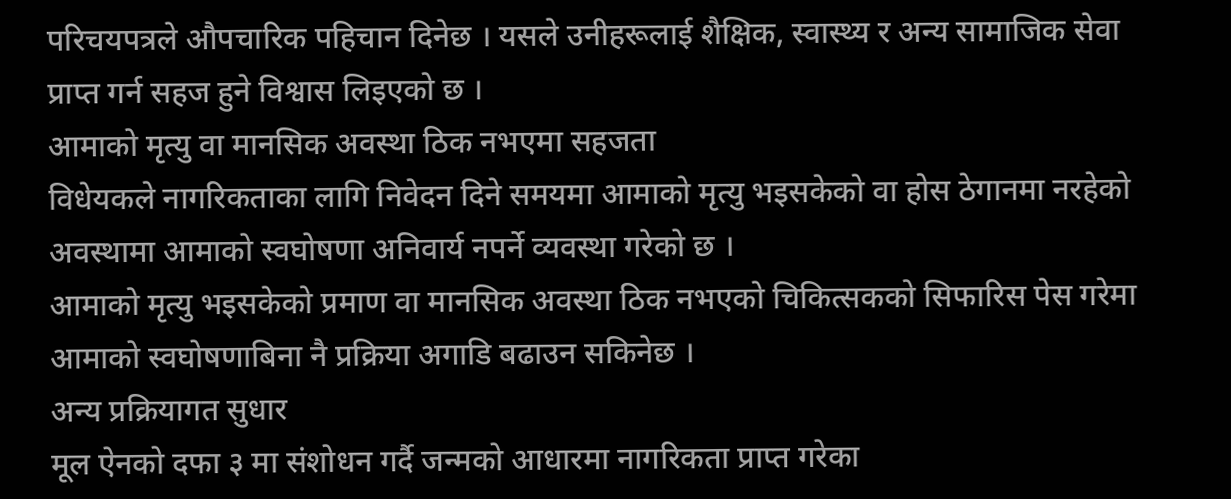परिचयपत्रले औपचारिक पहिचान दिनेछ । यसले उनीहरूलाई शैक्षिक, स्वास्थ्य र अन्य सामाजिक सेवा प्राप्त गर्न सहज हुने विश्वास लिइएको छ ।
आमाको मृत्यु वा मानसिक अवस्था ठिक नभएमा सहजता
विधेयकले नागरिकताका लागि निवेदन दिने समयमा आमाको मृत्यु भइसकेको वा होस ठेगानमा नरहेको अवस्थामा आमाको स्वघोषणा अनिवार्य नपर्ने व्यवस्था गरेको छ ।
आमाको मृत्यु भइसकेको प्रमाण वा मानसिक अवस्था ठिक नभएको चिकित्सकको सिफारिस पेस गरेमा आमाको स्वघोषणाबिना नै प्रक्रिया अगाडि बढाउन सकिनेछ ।
अन्य प्रक्रियागत सुधार
मूल ऐनको दफा ३ मा संशोधन गर्दै जन्मको आधारमा नागरिकता प्राप्त गरेका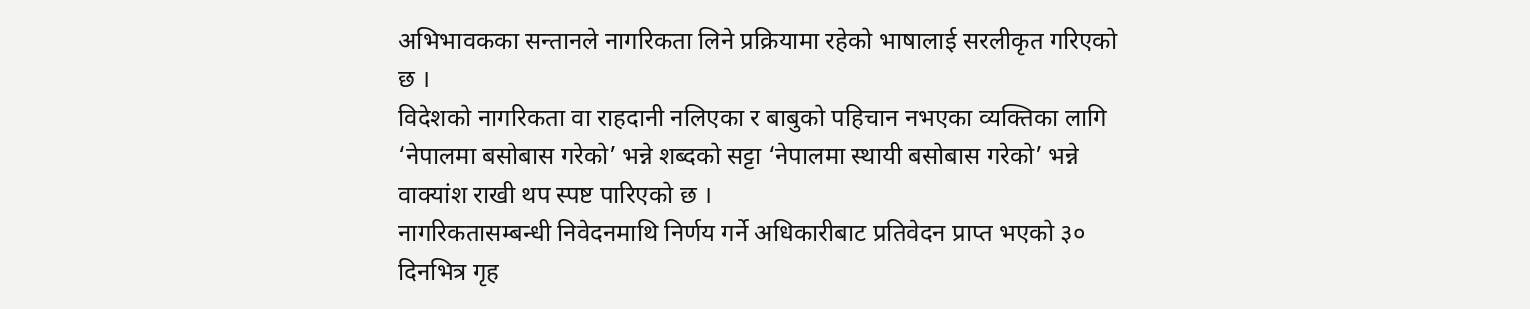अभिभावकका सन्तानले नागरिकता लिने प्रक्रियामा रहेको भाषालाई सरलीकृत गरिएको छ ।
विदेशको नागरिकता वा राहदानी नलिएका र बाबुको पहिचान नभएका व्यक्तिका लागि ‘नेपालमा बसोबास गरेको’ भन्ने शब्दको सट्टा ‘नेपालमा स्थायी बसोबास गरेको’ भन्ने वाक्यांश राखी थप स्पष्ट पारिएको छ ।
नागरिकतासम्बन्धी निवेदनमाथि निर्णय गर्ने अधिकारीबाट प्रतिवेदन प्राप्त भएको ३० दिनभित्र गृह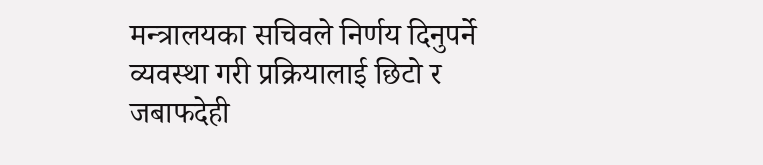मन्त्रालयका सचिवले निर्णय दिनुपर्ने व्यवस्था गरी प्रक्रियालाई छिटो र जबाफदेही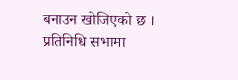बनाउन खोजिएको छ ।
प्रतिनिधि सभामा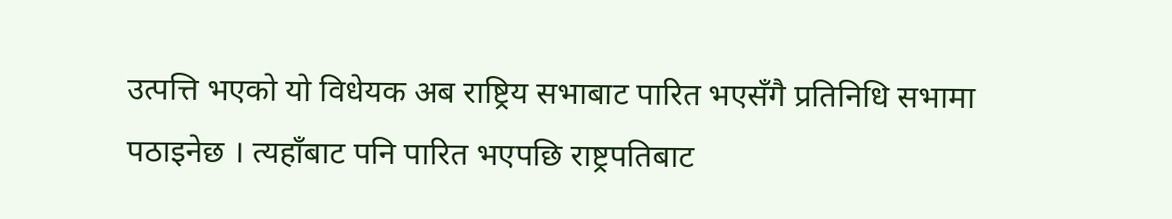उत्पत्ति भएको यो विधेयक अब राष्ट्रिय सभाबाट पारित भएसँगै प्रतिनिधि सभामा पठाइनेछ । त्यहाँबाट पनि पारित भएपछि राष्ट्रपतिबाट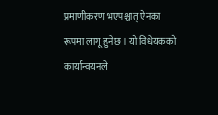प्रमाणीकरण भएपश्चात् ऐनका रूपमा लागू हुनेछ । यो विधेयकको कार्यान्वयनले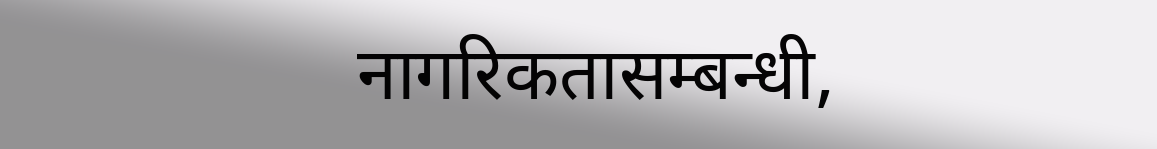नागरिकतासम्बन्धी,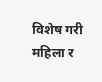विशेष गरी महिला र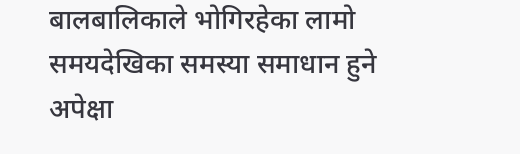बालबालिकाले भोगिरहेका लामो समयदेखिका समस्या समाधान हुने अपेक्षा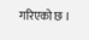गरिएको छ ।